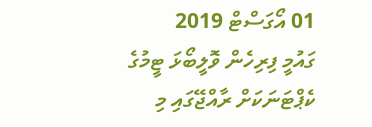01 އޯގަސްޓް 2019
ގައުމީ ފިރިހެން ވޮލީބޯޅަ ޓީމުގެ ކެޕްޓަނަކަށް ރާއްޖޭގައި މި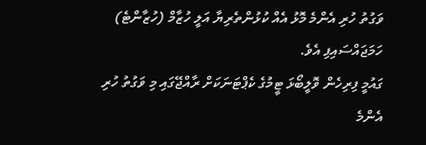ވަގުތު ހުރި އެންމެ މޮޅު އެއް ކުޅުންތެރިޔާ އަލީ ހުޒާމް (ހުޒާންޓެ) ހަމަޖައްސައިފި އެވެ.
ގައުމީ ފިރިހެން ވޮލީބޯޅަ ޓީމުގެ ކެޕްޓަނަކަށް ރާއްޖޭގައި މި ވަގުތު ހުރި އެންމެ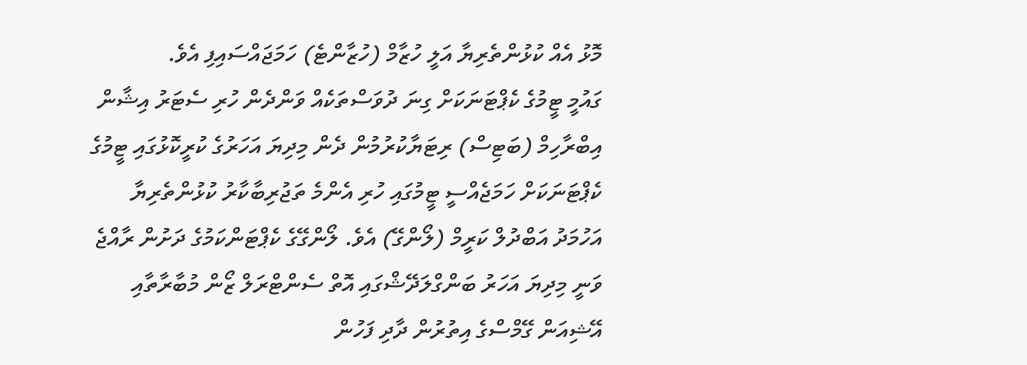މޮޅު އެއް ކުޅުންތެރިޔާ އަލީ ހުޒާމް (ހުޒާންޓެ) ހަމަޖައްސައިފި އެވެ.
ގައުމީ ޓީމުގެ ކެޕްޓަނަކަށް ގިނަ ދުވަސްތަކެއް ވަންދެން ހުރި ސެޓަރު އިޝާން އިބްރާހިމް (ބަޓިސް) ރިޓަޔާކުރުމުން ދެން މިދިޔަ އަހަރުގެ ކުރީކޮޅުގައި ޓީމުގެ ކެޕްޓަނަކަށް ހަމަޖެއްސީ ޓީމުގައި ހުރި އެންމެ ތަޖުރިބާކާރު ކުޅުންތެރިޔާ އަހުމަދު އަބްދުލް ކަރީމް (ލޯންގޭ) އެވެ. ލޯންގޭގެ ކެޕްޓަންކަމުގެ ދަށުން ރާއްޖެ ވަނީ މިދިޔަ އަހަރު ބަންގްލަދޭޝްގައި އޮތް ސެންޓްރަލް ޒޯން މުބާރާތާއި އޭޝިއަން ގޭމްސްގެ އިތުރުން ދާދި ފަހުން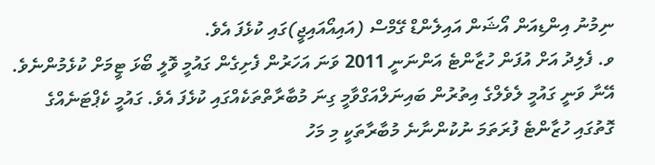ނިމުނު އިންޑިއަން އޯޝަން އައިލެންޑް ގޭމްސް (އައިއޯއައިޖީ)ގައި ކުޅެފަ އެވެ.
ވ. ފެލިދު އަށް އުފަން ހުޒާންޓެ އަންނަނީ 2011 ވަނަ އަހަރުން ފެށިގެން ގައުމީ ވޮލީ ބޯޅަ ޓީމަށް ކުޅެމުންނެވެ. އޭނާ ވަނީ ގައުމީ ލެވެލްގެ އިތުރުން ބައިނަލްއަގްވާމީ ގިނަ މުބާރާތްތަކެއްގައި ކުޅެފަ އެވެ. ގައުމީ ކެޕްޓަނެއްގެ ގޮތުގައި ހުޒާންޓެ ފުރަތަމަ ނުކުންނާނެ މުބާރާތަކީ މި މަހު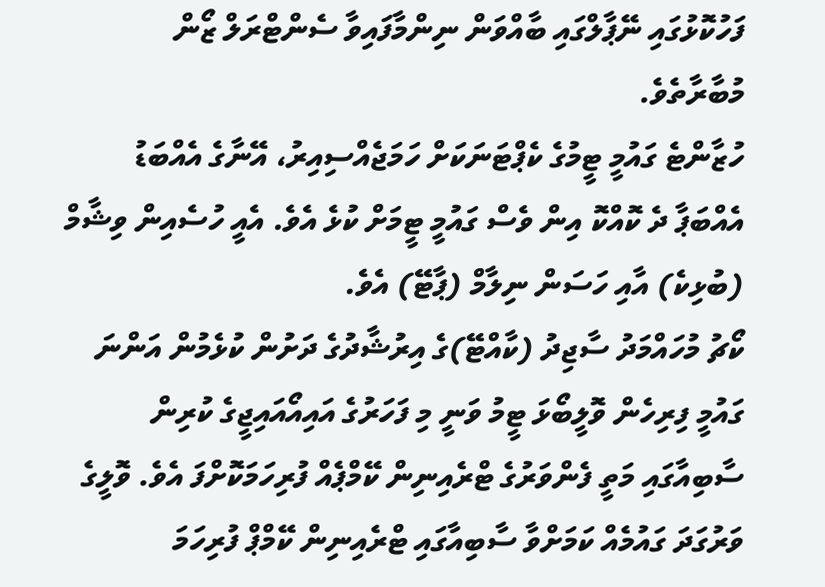ފަހުކޮޅުގައި ނޭޕާލްގައި ބާއްވަން ނިންމާފައިވާ ސެންޓްރަލް ޒޯން މުބާރާތެވެ.
ހުޒާންޓެ ގައުމީ ޓީމުގެ ކެޕްޓަނަކަށް ހަމަޖެއްސިއިރު، އޭނާގެ އެއްބަޑު އެއްބަޕާ ދެ ކޮއްކޮ އިން ވެސް ގައުމީ ޓީމަށް ކުޅެ އެވެ. އެއީ ހުސެއިން ވިޝާމް (ބުޅިކެ) އާއި ހަސަން ނިލާމް (ޕާޓޭ) އެވެ.
ކޯޗު މުހައްމަދު ސާޖިދު (ކާއްޓޭ)ގެ އިރުޝާދުގެ ދަށުން ކުޅެމުން އަންނަ ގައުމީ ފިރިހެން ވޮލީބޯޅަ ޓީމު ވަނީ މި ފަހަރުގެ އައިއޯއައިޖީގެ ކުރިން ސާބިއާގައި މަތީ ފެންވަރުގެ ޓްރެއިނިން ކޭމްޕެއް ފުރިހަމަކޮށްފަ އެވެ. ވޮލީގެ ވަރުގަދަ ގައުމެއް ކަމަށްވާ ސާބިއާގައި ޓްރެއިނިން ކޭމްޕް ފުރިހަމަ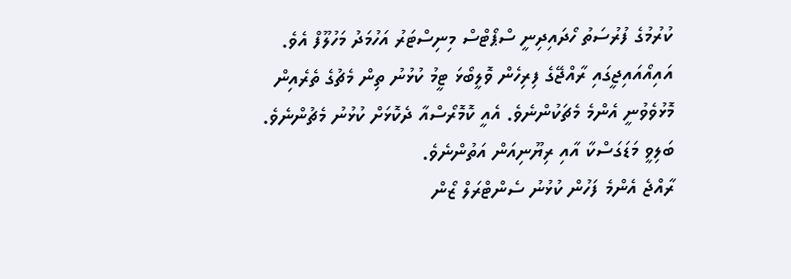ކުރުމުގެ ފުރުސަތު ހޯދައިދިނީ ސްޕޯޓްސް މިނިސްޓަރު އަހުމަދު މަހުލޫފް އެވެ.
އައިއޯއައިޖީގައި ރާއްޖޭގެ ފިރިހެން ވޮލީބޯޅަ ޓީމު ކުޅުނު ތިން މެޗުގެ ތެރެއިން މޮޅުވެވުނީ އެންމެ މެޗަކުންނެވެ. އެއީ ކޮމޮރޯސްއާ ދެކޮޅަށް ކުޅުނު މެޗުންނެވެ. ބަލިވީ މަޑަގަސްކާ އާއި ރިޔޫނިއަން އަތުންނެވެ.
ރާއްޖެ އެންމެ ފަހުން ކުޅުނު ސެންޓްރަލް ޒޯން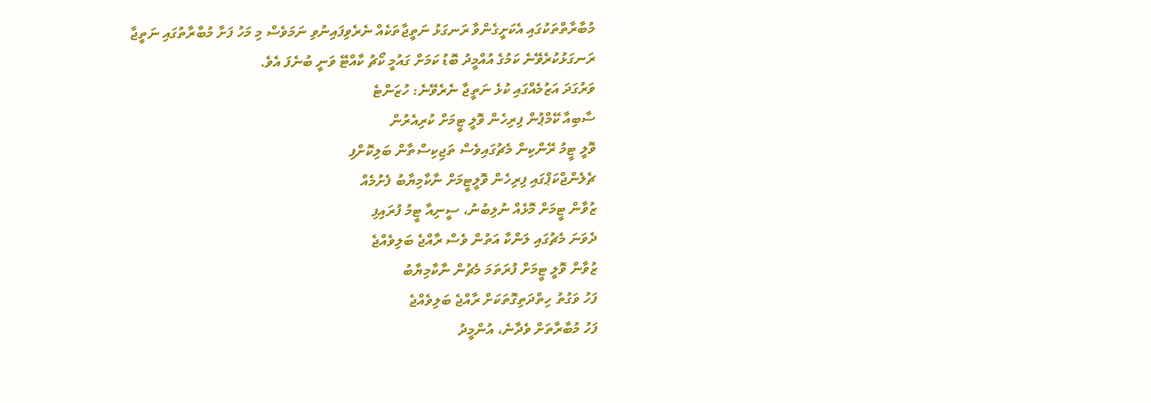މުބާރާތްތަކުގައި އެކަށީގެންވާ ރަނގަޅު ނަތީޖާތަކެއް ނެރެވިފައިނުވި ނަމަވެސް މި މަހު ފަށާ މުބާރާތުގައި ނަތީޖާ ރަނގަޅުކުރެވޭނެ ކަމުގެ އުއްމީދު ބޮޑު ކަމަށް ގައުމީ ކޯޗު ކާއްޓޭ ވަނީ ބުނެފަ އެވެ.
ވަރުގަދަ އަޒުމެއްގައި ކުޅެ ނަތީޖާ ނެރެވޭނެ: ހުޒަންޓެ
ސާބިއާ ކޭމްޕުން ފިރިހެން ވޮލީ ޓީމަށް ކުރިއެރުން
ވޮލީ ޓީމު ރޭންކިން މެޗުގައިވެސް ތަޖިކިސްތާން ބަލިކޮށްފި
ޗެލެންޖްކަޕްގައި ފިރިހެން ވޮލީޓީމަށް ނާކާމިޔާބު ފެށުމެއް
ޒުވާން ޓީމަށް މޮޅެއް ނުލިބުނު، ސީނިއާ ޓީމު ފުރައިފި
ދެވަނަ މެޗުގައި ލަންކާ އަތުން ވެސް ރާއްޖެ ބަލިވެއްޖެ
ޒުވާން ވޮލީ ޓީމަށް ފުރަތަމަ މެޗުން ނާކާމިޔާބު
ފަހު ވަގުތު ހިތްދަތިގޮތަކަށް ރާއްޖެ ބަލިވެއްޖެ
ފަހު މުބާރާތަށް ވެދާނެ، އުންމީދު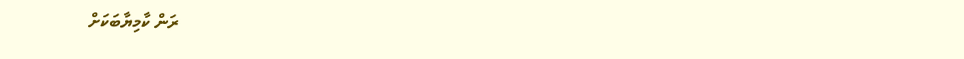ރަން ކާމިޔާބަކަށް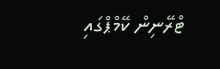ޓްރޭނިން ކޭމްޕްގައި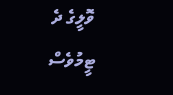ވޮލީގެ ދެ ޓީމުވެސް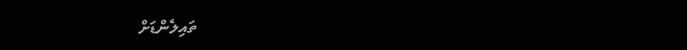ތައިލެންޑަށް